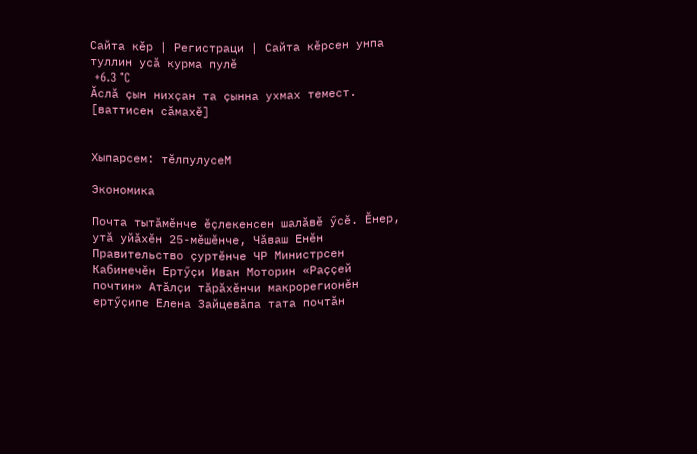Сайта кӗр | Регистраци | Сайта кӗрсен унпа туллин усӑ курма пулӗ
 +6.3 °C
Ӑслӑ ҫын нихҫан та ҫынна ухмах темест.
[ваттисен сӑмахӗ]


Хыпарсем: тӗлпулусеМ

Экономика

Почта тытӑмӗнче ӗҫлекенсен шалӑвӗ ӳсӗ. Ӗнер, утӑ уйӑхӗн 25-мӗшӗнче, Чӑваш Енӗн Правительство ҫуртӗнче ЧР Министрсен Кабинечӗн Ертӳҫи Иван Моторин «Раҫҫей почтин» Атӑлҫи тӑрӑхӗнчи макрорегионӗн ертӳҫипе Елена Зайцевӑпа тата почтӑн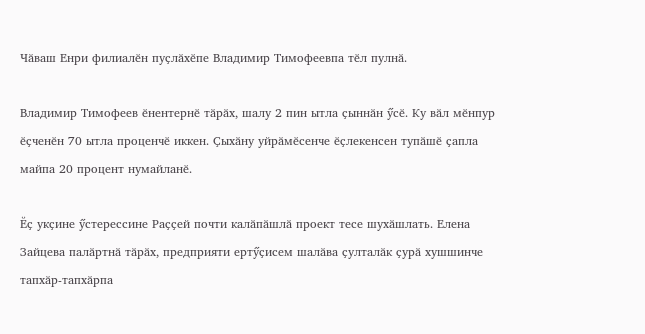Чӑваш Енри филиалӗн пуҫлӑхӗпе Владимир Тимофеевпа тӗл пулнӑ.

Владимир Тимофеев ӗнентернӗ тӑрӑх, шалу 2 пин ытла ҫыннӑн ӳсӗ. Ку вӑл мӗнпур ӗҫченӗн 70 ытла проценчӗ иккен. Ҫыхӑну уйрӑмӗсенче ӗҫлекенсен тупӑшӗ ҫапла майпа 20 процент нумайланӗ.

Ӗҫ укҫине ӳстерессине Раҫҫей почти калӑпӑшлӑ проект тесе шухӑшлать. Елена Зайцева палӑртнӑ тӑрӑх, предприяти ертӳҫисем шалӑва ҫулталӑк ҫурӑ хушшинче тапхӑр-тапхӑрпа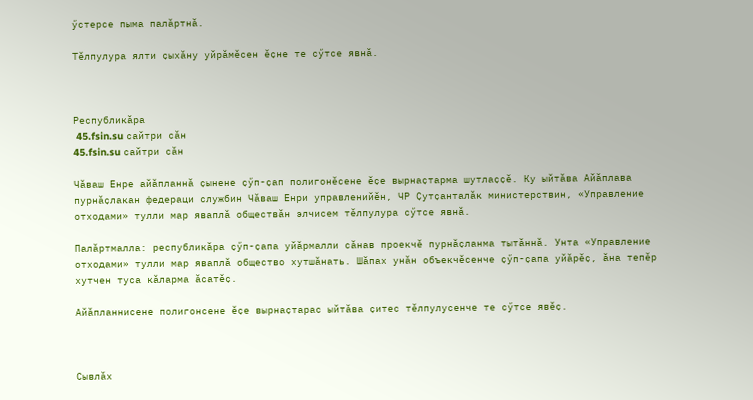ӳстерсе пыма палӑртнӑ.

Тӗлпулура ялти ҫыхӑну уйрӑмӗсен ӗҫне те сӳтсе явнӑ.



Республикӑра
 45.fsin.su сайтри сӑн
45.fsin.su сайтри сӑн

Чӑваш Енре айӑпланнӑ ҫынене ҫӳп-ҫап полигонӗсене ӗҫе вырнаҫтарма шутлаҫҫӗ. Ку ыйтӑва Айӑплава пурнӑҫлакан федераци службин Чӑваш Енри управленийӗн, ЧР Ҫутҫанталӑк министерствин, «Управление отходами» тулли мар яваплӑ обществӑн элчисем тӗлпулура сӳтсе явнӑ.

Палӑртмалла: республикӑра ҫӳп-ҫапа уйӑрмалли сӑнав проекчӗ пурнӑҫланма тытӑннӑ. Унта «Управление отходами» тулли мар яваплӑ общество хутшӑнать. Шӑпах унӑн объекчӗсенче ҫӳп-ҫапа уйӑрӗҫ, ӑна тепӗр хутчен туса кӑларма ӑсатӗҫ.

Айӑпланнисене полигонсене ӗҫе вырнаҫтарас ыйтӑва ҫитес тӗлпулусенче те сӳтсе явӗҫ.



Сывлӑх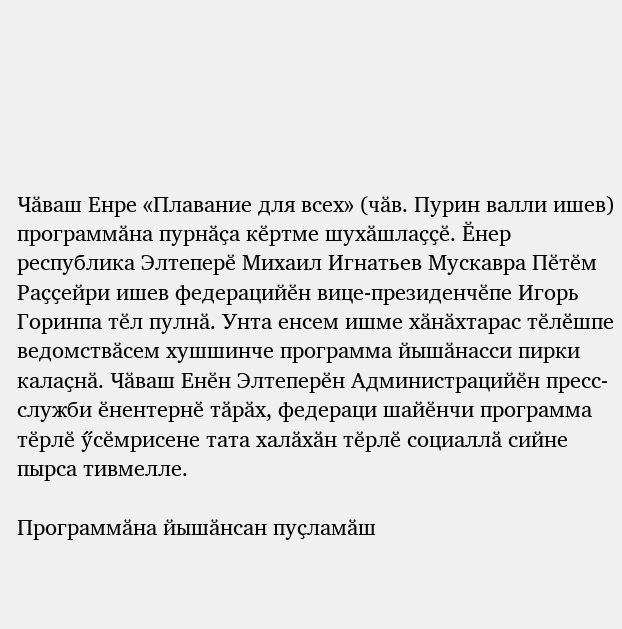Чӑваш Енре «Плавание для всех» (чӑв. Пурин валли ишев) программӑна пурнӑҫа кӗртме шухӑшлаҫҫӗ. Ӗнер республика Элтеперӗ Михаил Игнатьев Мускавра Пӗтӗм Раҫҫейри ишев федерацийӗн вице-президенчӗпе Игорь Горинпа тӗл пулнӑ. Унта енсем ишме хӑнӑхтарас тӗлӗшпе ведомствӑсем хушшинче программа йышӑнасси пирки калаҫнӑ. Чӑваш Енӗн Элтеперӗн Администрацийӗн пресс-служби ӗнентернӗ тӑрӑх, федераци шайӗнчи программа тӗрлӗ ӳсӗмрисене тата халӑхӑн тӗрлӗ социаллӑ сийне пырса тивмелле.

Программӑна йышӑнсан пуҫламӑш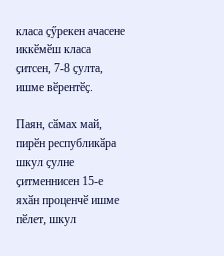класа ҫӳрекен ачасене иккӗмӗш класа ҫитсен, 7-8 ҫулта, ишме вӗрентӗҫ.

Паян, сӑмах май, пирӗн республикӑра шкул ҫулне ҫитменнисен 15-е яхӑн проценчӗ ишме пӗлет, шкул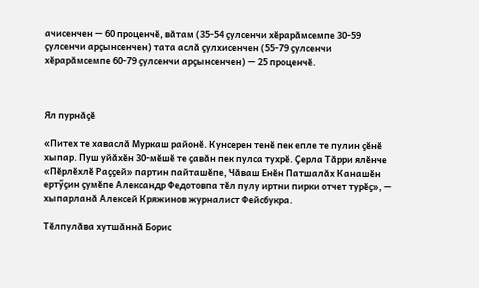ачисенчен — 60 проценчӗ, вӑтам (35-54 ҫулсенчи хӗрарӑмсемпе 30-59 ҫулсенчи арҫынсенчен) тата аслӑ ҫулхисенчен (55-79 ҫулсенчи хӗрарӑмсемпе 60-79 ҫулсенчи арҫынсенчен) — 25 проценчӗ.



Ял пурнӑҫӗ

«Питех те хаваслӑ Муркаш районӗ. Кунсерен тенӗ пек епле те пулин ҫӗнӗ хыпар. Пуш уйӑхӗн 30-мӗшӗ те ҫавӑн пек пулса тухрӗ. Ҫерла Тӑрри ялӗнче «Пӗрлӗхлӗ Раҫҫей» партин пайташӗпе, Чӑваш Енӗн Патшалӑх Канашӗн ертӳҫин ҫумӗпе Александр Федотовпа тӗл пулу иртни пирки отчет турӗҫ», — хыпарланӑ Алексей Кряжинов журналист Фейсбукра.

Тӗлпулӑва хутшӑннӑ Борис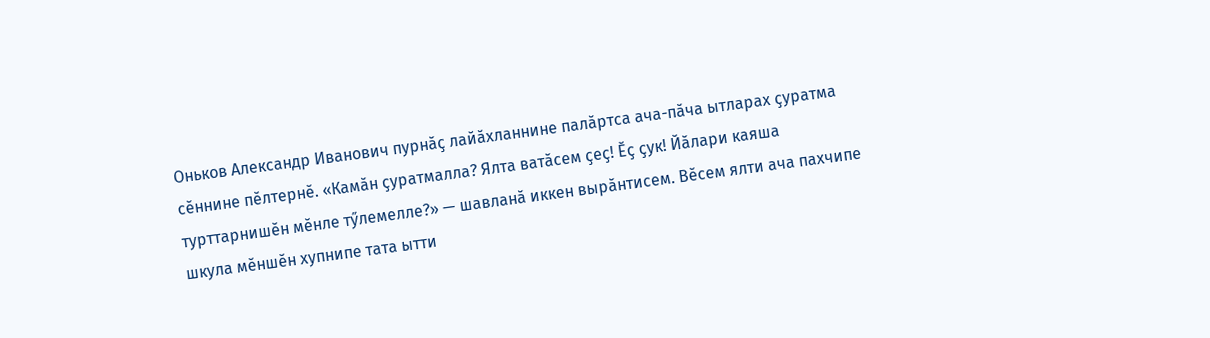Оньков Александр Иванович пурнӑҫ лайӑхланнине палӑртса ача-пӑча ытларах ҫуратма сӗннине пӗлтернӗ. «Камӑн ҫуратмалла? Ялта ватӑсем ҫеҫ! Ӗҫ ҫук! Йӑлари каяша турттарнишӗн мӗнле тӳлемелле?» — шавланӑ иккен вырӑнтисем. Вӗсем ялти ача пахчипе шкула мӗншӗн хупнипе тата ытти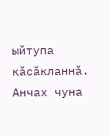ыйтупа кӑсӑкланнӑ. Анчах чуна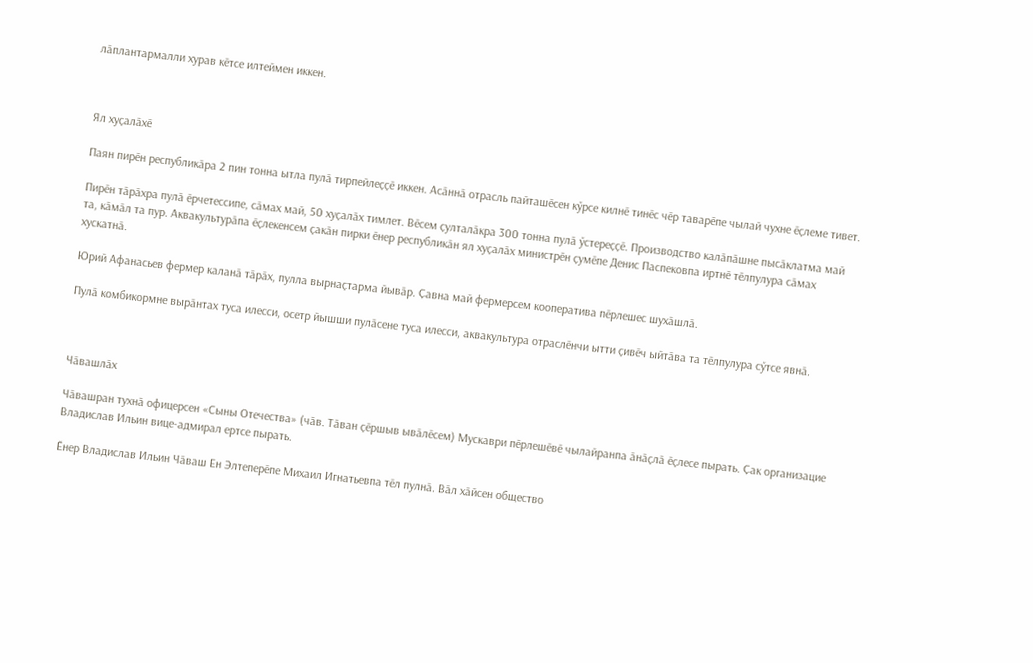лӑплантармалли хурав кӗтсе илтеймен иккен.



Ял хуҫалӑхӗ

Паян пирӗн республикӑра 2 пин тонна ытла пулӑ тирпейлеҫҫӗ иккен. Асӑннӑ отрасль пайташӗсен кӳрсе килнӗ тинӗс чӗр таварӗпе чылай чухне ӗҫлеме тивет.

Пирӗн тӑрӑхра пулӑ ӗрчетессипе, сӑмах май, 50 хуҫалӑх тимлет. Вӗсем ҫулталӑкра 300 тонна пулӑ ӳстереҫҫӗ. Производство калӑпӑшне пысӑклатма май та, кӑмӑл та пур. Аквакультурӑпа ӗҫлекенсем ҫакӑн пирки ӗнер республикӑн ял хуҫалӑх министрӗн ҫумӗпе Денис Паспековпа иртнӗ тӗлпулура сӑмах хускатнӑ.

Юрий Афанасьев фермер каланӑ тӑрӑх, пулла вырнаҫтарма йывӑр. Ҫавна май фермерсем кооператива пӗрлешес шухӑшлӑ.

Пулӑ комбикормне вырӑнтах туса илесси, осетр йышши пулӑсене туса илесси, аквакультура отраслӗнчи ытти ҫивӗч ыйтӑва та тӗлпулура сӳтсе явнӑ.



Чӑвашлӑх

Чӑвашран тухнӑ офицерсен «Сыны Отечества» (чӑв. Тӑван ҫӗршыв ывӑлӗсем) Мускаври пӗрлешӗвӗ чылайранпа ӑнӑҫлӑ ӗҫлесе пырать. Ҫак организацие Владислав Ильин вице-адмирал ертсе пырать.

Ӗнер Владислав Ильин Чӑваш Ен Элтеперӗпе Михаил Игнатьевпа тӗл пулнӑ. Вӑл хӑйсен общество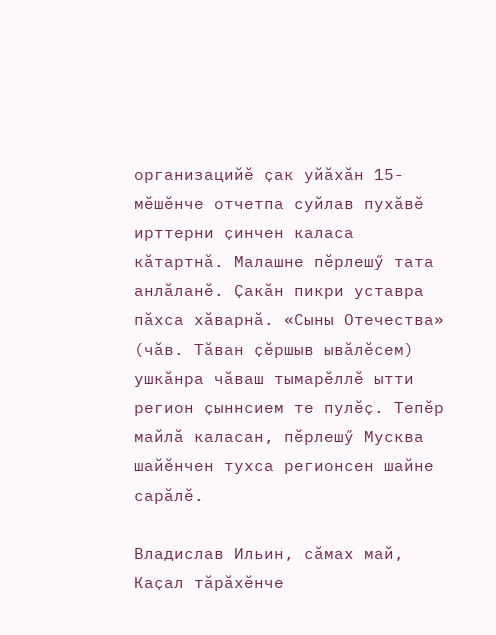организацийӗ ҫак уйӑхӑн 15-мӗшӗнче отчетпа суйлав пухӑвӗ ирттерни ҫинчен каласа кӑтартнӑ. Малашне пӗрлешӳ тата анлӑланӗ. Ҫакӑн пикри уставра пӑхса хӑварнӑ. «Сыны Отечества» (чӑв. Тӑван ҫӗршыв ывӑлӗсем) ушкӑнра чӑваш тымарӗллӗ ытти регион ҫыннсием те пулӗҫ. Тепӗр майлӑ каласан, пӗрлешӳ Мусква шайӗнчен тухса регионсен шайне сарӑлӗ.

Владислав Ильин, сӑмах май, Каҫал тӑрӑхӗнче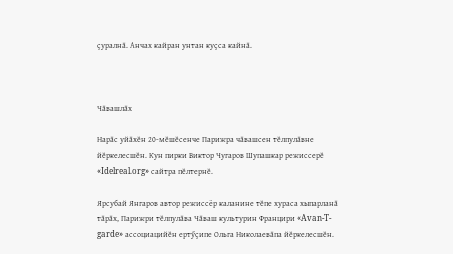ҫуралнӑ. Анчах кайран унтан куҫса кайнӑ.



Чӑвашлӑх

Нарӑс уйӑхӗн 20-мӗшӗсенче Парижра чӑвашсен тӗлпулӑвне йӗркелесшӗн. Кун пирки Виктор Чугаров Шупашкар режиссерӗ «Idelreal.org» сайтра пӗлтернӗ.

Ярсубай Янгаров автор режиссёр каланине тӗпе хураса хыпарланӑ тӑрӑх, Парижри тӗлпулӑва Чӑваш культурин Францири «Avan-T-garde» ассоциацийӗн ертӳҫипе Ольга Николаевӑпа йӗркелесшӗн.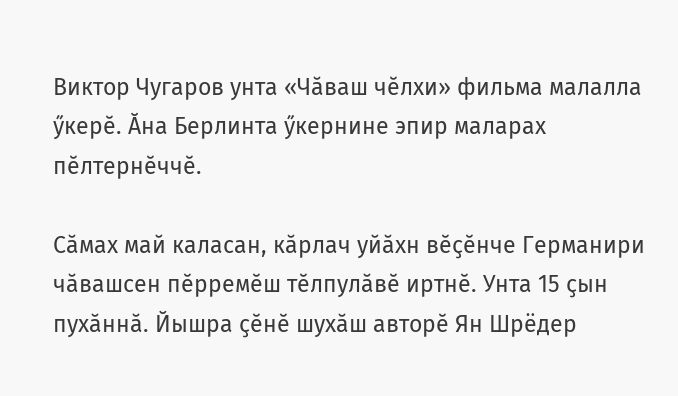Виктор Чугаров унта «Чӑваш чӗлхи» фильма малалла ӳкерӗ. Ӑна Берлинта ӳкернине эпир маларах пӗлтернӗччӗ.

Сӑмах май каласан, кӑрлач уйӑхн вӗҫӗнче Германири чӑвашсен пӗрремӗш тӗлпулӑвӗ иртнӗ. Унта 15 ҫын пухӑннӑ. Йышра ҫӗнӗ шухӑш авторӗ Ян Шрёдер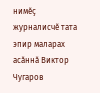нимӗҫ журналисчӗ тата эпир маларах асӑннӑ Виктор Чугаров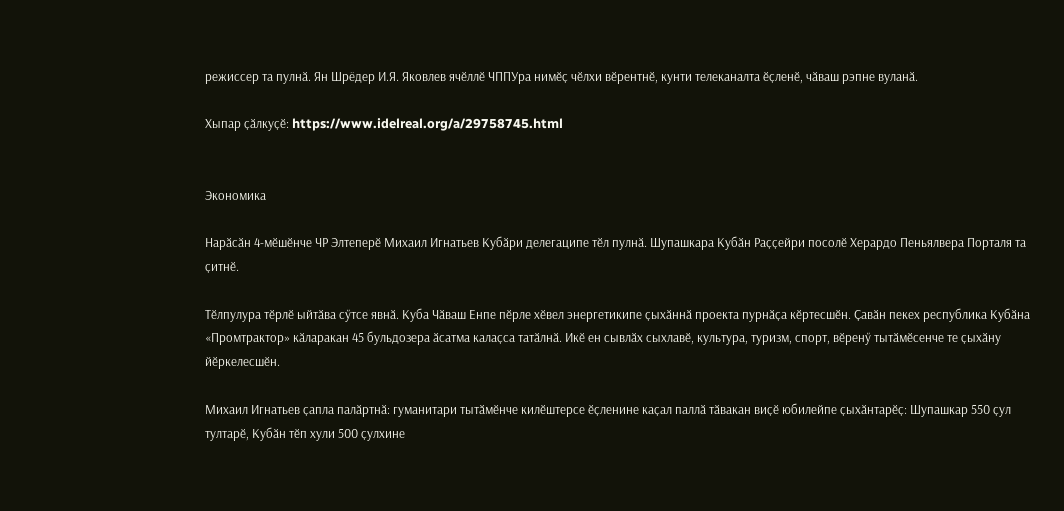режиссер та пулнӑ. Ян Шрёдер И.Я. Яковлев ячӗллӗ ЧППУра нимӗҫ чӗлхи вӗрентнӗ, кунти телеканалта ӗҫленӗ, чӑваш рэпне вуланӑ.

Хыпар ҫӑлкуҫӗ: https://www.idelreal.org/a/29758745.html


Экономика

Нарӑсӑн 4-мӗшӗнче ЧР Элтеперӗ Михаил Игнатьев Кубӑри делегаципе тӗл пулнӑ. Шупашкара Кубӑн Раҫҫейри посолӗ Херардо Пеньялвера Порталя та ҫитнӗ.

Тӗлпулура тӗрлӗ ыйтӑва сӳтсе явнӑ. Куба Чӑваш Енпе пӗрле хӗвел энергетикипе ҫыхӑннӑ проекта пурнӑҫа кӗртесшӗн. Ҫавӑн пекех республика Кубӑна «Промтрактор» кӑларакан 45 бульдозера ӑсатма калаҫса татӑлнӑ. Икӗ ен сывлӑх сыхлавӗ, культура, туризм, спорт, вӗренӳ тытӑмӗсенче те ҫыхӑну йӗркелесшӗн.

Михаил Игнатьев ҫапла палӑртнӑ: гуманитари тытӑмӗнче килӗштерсе ӗҫленине каҫал паллӑ тӑвакан виҫӗ юбилейпе ҫыхӑнтарӗҫ: Шупашкар 550 ҫул тултарӗ, Кубӑн тӗп хули 500 ҫулхине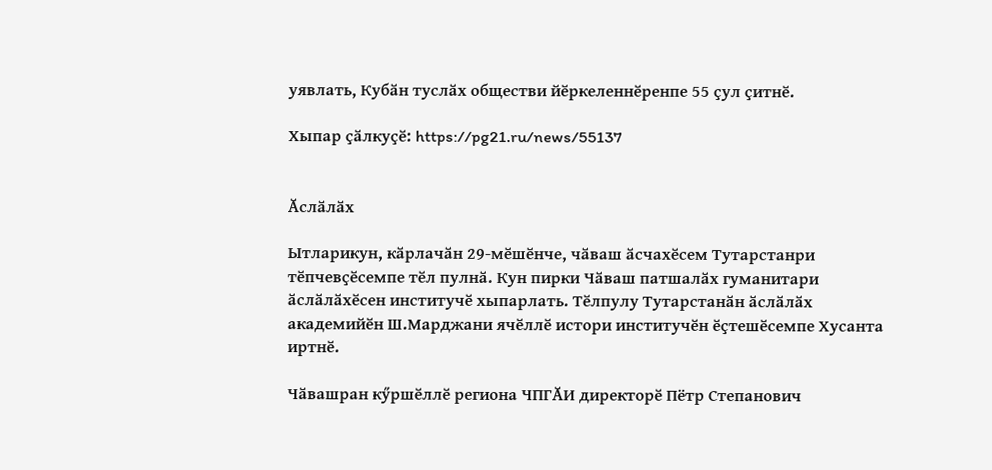уявлать, Кубӑн туслӑх обществи йӗркеленнӗренпе 55 ҫул ҫитнӗ.

Хыпар ҫӑлкуҫӗ: https://pg21.ru/news/55137


Ӑслӑлӑх

Ытларикун, кӑрлачӑн 29-мӗшӗнче, чӑваш ӑсчахӗсем Тутарстанри тӗпчевҫӗсемпе тӗл пулнӑ. Кун пирки Чӑваш патшалӑх гуманитари ӑслӑлӑхӗсен институчӗ хыпарлать. Тӗлпулу Тутарстанӑн ӑслӑлӑх академийӗн Ш.Марджани ячӗллӗ истори институчӗн ӗҫтешӗсемпе Хусанта иртнӗ.

Чӑвашран кӳршӗллӗ региона ЧПГӐИ директорӗ Пётр Степанович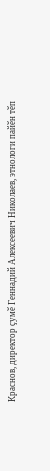Краснов, директор ҫумӗ Геннадий Алексеевич Николаев, этнологи пайӗн тӗп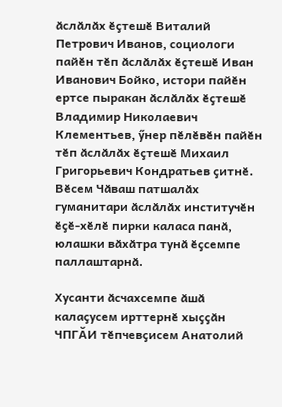ӑслӑлӑх ӗҫтешӗ Виталий Петрович Иванов, социологи пайӗн тӗп ӑслӑлӑх ӗҫтешӗ Иван Иванович Бойко, истори пайӗн ертсе пыракан ӑслӑлӑх ӗҫтешӗ Владимир Николаевич Клементьев, ӳнер пӗлӗвӗн пайӗн тӗп ӑслӑлӑх ӗҫтешӗ Михаил Григорьевич Кондратьев ҫитнӗ. Вӗсем Чӑваш патшалӑх гуманитари ӑслӑлӑх институчӗн ӗҫӗ-хӗлӗ пирки каласа панӑ, юлашки вӑхӑтра тунӑ ӗҫсемпе паллаштарнӑ.

Хусанти ӑсчахсемпе ӑшӑ калаҫусем ирттернӗ хыҫҫӑн ЧПГӐИ тӗпчевҫисем Анатолий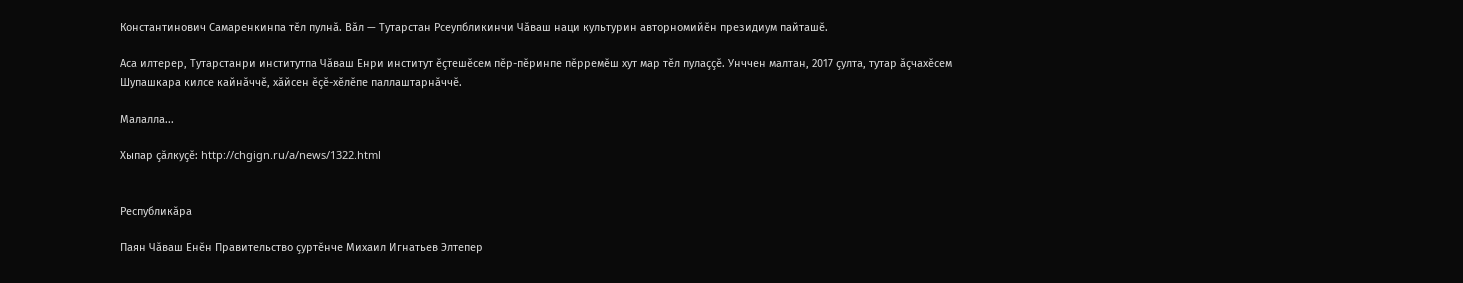Константинович Самаренкинпа тӗл пулнӑ. Вӑл — Тутарстан Рсеупбликинчи Чӑваш наци культурин авторномийӗн президиум пайташӗ.

Аса илтерер, Тутарстанри институтпа Чӑваш Енри институт ӗҫтешӗсем пӗр-пӗринпе пӗрремӗш хут мар тӗл пулаҫҫӗ. Унччен малтан, 2017 ҫулта, тутар ӑҫчахӗсем Шупашкара килсе кайнӑччӗ, хӑйсен ӗҫӗ-хӗлӗпе паллаштарнӑччӗ.

Малалла...

Хыпар ҫӑлкуҫӗ: http://chgign.ru/a/news/1322.html


Республикӑра

Паян Чӑваш Енӗн Правительство ҫуртӗнче Михаил Игнатьев Элтепер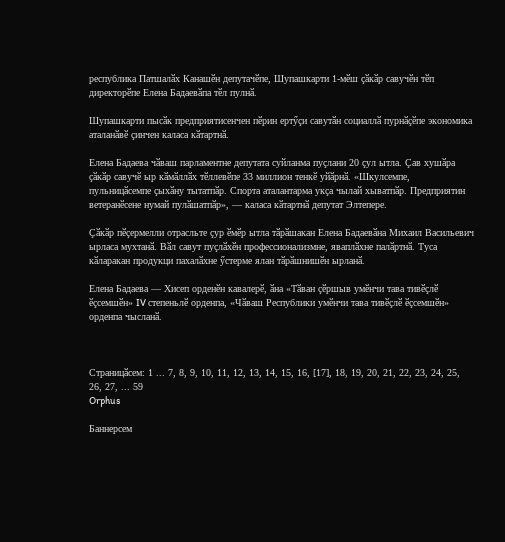республика Патшалӑх Канашӗн депутачӗпе, Шупашкарти 1-мӗш ҫӑкӑр савучӗн тӗп директорӗпе Елена Бадаевӑпа тӗл пулнӑ.

Шупашкарти пысӑк предприятисенчен пӗрин ертӳҫи савутӑн социаллӑ пурнӑҫӗпе экономика аталанӑвӗ ҫинчен каласа кӑтартнӑ.

Елена Бадаева чӑваш парламентне депутата суйланма пуҫлани 20 ҫул ытла. Ҫав хушӑра ҫӑкӑр савучӗ ыр кӑмӑллӑх тӗллевӗпе 33 миллион тенкӗ уйӑрнӑ. «Шкулсемпе, пульницӑсемпе ҫыхӑну тытатпӑр. Спорта аталантарма укҫа чылай хыватпӑр. Предприятин ветеранӗсене нумай пулӑшатпӑр», — каласа кӑтартнӑ депутат Элтепере.

Ҫӑкӑр пӗҫермелли отрасльте ҫур ӗмӗр ытла тӑрӑшакан Елена Бадаевӑна Михаил Васильевич ырласа мухтанӑ. Вӑл савут пуҫлӑхӗн профессионализмне, яваплӑхне палӑртнӑ. Туса кӑларакан продукци пахалӑхне ӳстерме ялан тӑрӑшнишӗн ырланӑ.

Елена Бадаева — Хисеп орденӗн кавалерӗ, ӑна «Тӑван ҫӗршыв умӗнчи тава тивӗҫлӗ ӗҫсемшӗн» IV степеньлӗ орденпа, «Чӑваш Республики умӗнчи тава тивӗҫлӗ ӗҫсемшӗн» орденпа чысланӑ.



Страницӑсем: 1 ... 7, 8, 9, 10, 11, 12, 13, 14, 15, 16, [17], 18, 19, 20, 21, 22, 23, 24, 25, 26, 27, ... 59
Orphus

Баннерсем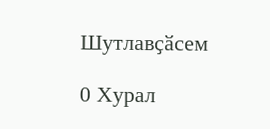Шутлавҫӑсем

0 Хурал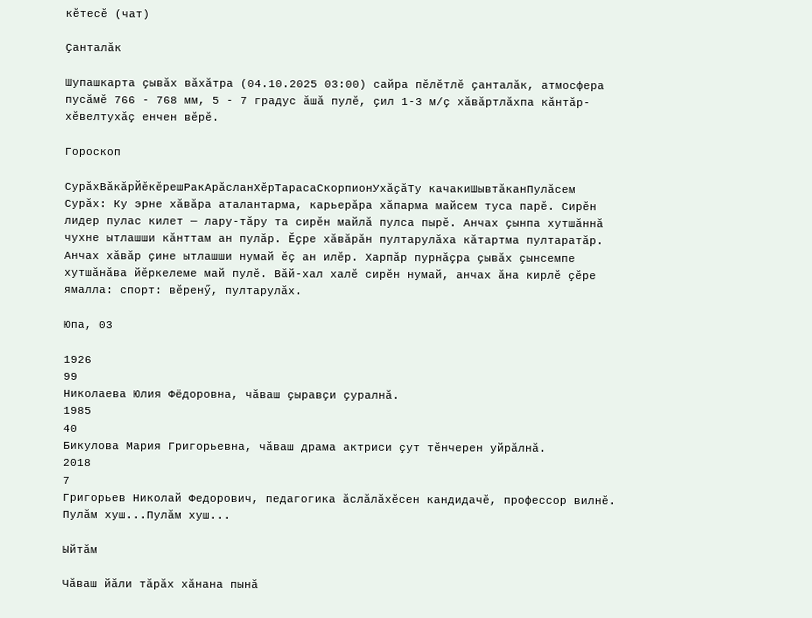кӗтесӗ (чат)

Ҫанталӑк

Шупашкарта ҫывӑх вӑхӑтра (04.10.2025 03:00) сайра пӗлӗтлӗ ҫанталӑк, атмосфера пусӑмӗ 766 - 768 мм, 5 - 7 градус ӑшӑ пулӗ, ҫил 1-3 м/ҫ хӑвӑртлӑхпа кӑнтӑр-хӗвелтухӑҫ енчен вӗрӗ.

Гороскоп

СурӑхВӑкӑрЙӗкӗрешРакАрӑсланХӗрТарасаСкорпионУхӑҫӑТу качакиШывтӑканПулӑсем
Сурӑх: Ку эрне хӑвӑра аталантарма, карьерӑра хӑпарма майсем туса парӗ. Сирӗн лидер пулас килет — лару-тӑру та сирӗн майлӑ пулса пырӗ. Анчах ҫынпа хутшӑннӑ чухне ытлашши кӑнттам ан пулӑр. Ӗҫре хӑвӑрӑн пултарулӑха кӑтартма пултаратӑр. Анчах хӑвӑр ҫине ытлашши нумай ӗҫ ан илӗр. Харпӑр пурнӑҫра ҫывӑх ҫынсемпе хутшӑнӑва йӗркелеме май пулӗ. Вӑй-хал халӗ сирӗн нумай, анчах ӑна кирлӗ ҫӗре ямалла: спорт: вӗренӳ, пултарулӑх.

Юпа, 03

1926
99
Николаева Юлия Фёдоровна, чӑваш ҫыравҫи ҫуралнӑ.
1985
40
Бикулова Мария Григорьевна, чӑваш драма актриси ҫут тӗнчерен уйрӑлнӑ.
2018
7
Григорьев Николай Федорович, педагогика ӑслӑлӑхӗсен кандидачӗ, профессор вилнӗ.
Пулӑм хуш...Пулӑм хуш...

Ыйтӑм

Чӑваш йӑли тӑрӑх хӑнана пынӑ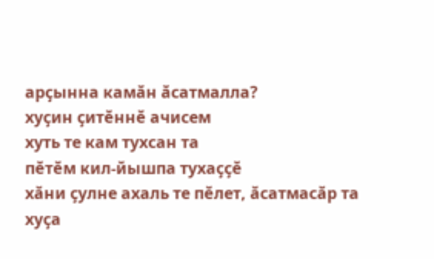арҫынна камӑн ӑсатмалла?
хуҫин ҫитӗннӗ ачисем
хуть те кам тухсан та
пӗтӗм кил-йышпа тухаҫҫӗ
хӑни ҫулне ахаль те пӗлет, ӑсатмасӑр та
хуҫа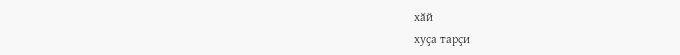хӑй
хуҫа тарҫи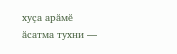хуҫа арӑмӗ
ӑсатма тухни —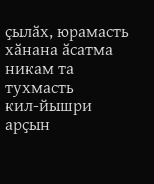ҫылӑх, юрамасть
хӑнана ӑсатма никам та тухмасть
кил-йышри арҫын